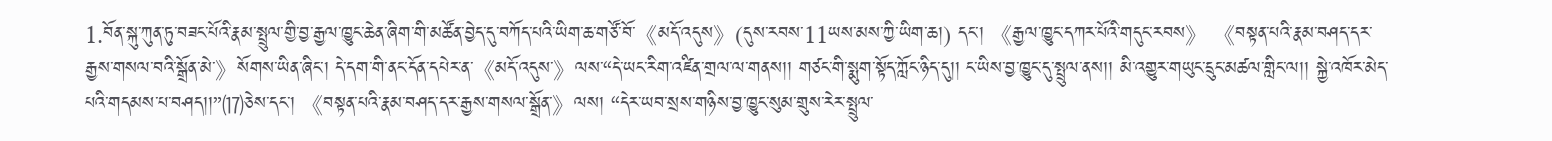1.བོན་སྐུ་ཀུན་ཏུ་བཟང་པོའི་རྣམ་སྤྲུལ་གྱི་བྱ་རྒྱལ་ཁྱུང་ཆེན་ཞིག་གི་མཚོན་བྱེད་དུ་བཀོད་པའི་ཡིག་ཆ་གཙོ་བོ་《མདོ་འདུས》(དུས་རབས་11ཡས་མས་ཀྱི་ཡིག་ཆ།) དང་། 《རྒྱལ་ཁྱུང་དཀར་པོའི་གདུང་རབས》 《བསྟན་པའི་རྣམ་བཤད་དར་རྒྱས་གསལ་བའི་སྒྲོན་མེ་》སོགས་ཡིན་ཞིང་། དེ་དག་གི་ནང་དོན་དཔེར་ན་《མདོ་འདུས་》ལས་“དེ་ཡང་རིག་འཛིན་གྲལ་ལ་གནས།། གཙང་གི་སྨུག་སྟོད་ཀློང་ཉིད་དུ།། ང་ཡིས་བྱ་ཁྱུང་དུ་སྤྲུལ་ནས།། མི་འགྱུར་གཡུང་དྲུང་མཚལ་གླིང་ལ།། སྐྱེ་འཁོར་མེད་པའི་གདམས་པ་བཤད།།”⒄ཅེས་དང་། 《བསྟན་པའི་རྣམ་བཤད་དར་རྒྱས་གསལ་སྒྲོན་》ལས། “དེར་ཡབ་སྲས་གཉིས་བྱ་ཁྱུང་སུམ་གྲུས་རེར་སྤྲུལ་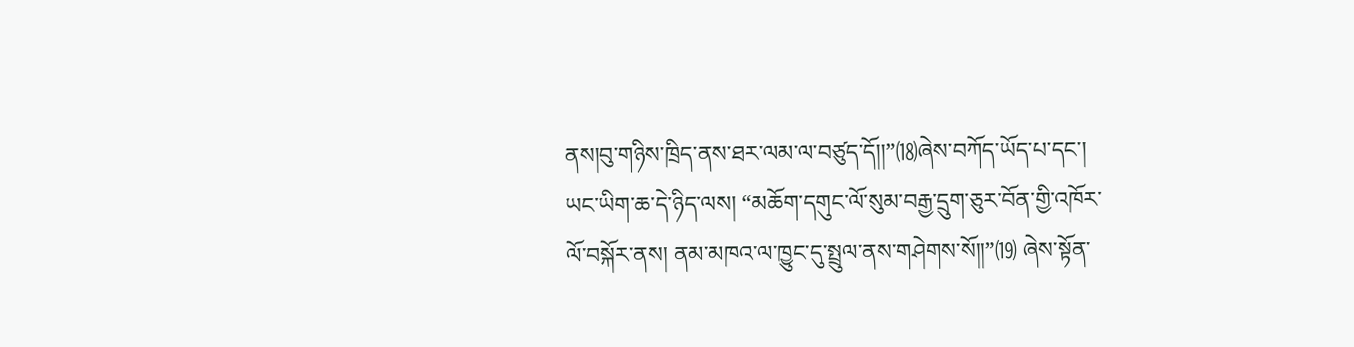ནས།བུ་གཉིས་ཁྲིད་ནས་ཐར་ལམ་ལ་བཙུད་དོ།།”⒅ཞེས་བཀོད་ཡོད་པ་དང་། ཡང་ཡིག་ཆ་དེ་ཉིད་ལས། “མཆོག་དགུང་ལོ་སུམ་བརྒྱ་དྲུག་ཅུར་བོན་གྱི་འཁོར་ལོ་བསྐོར་ནས། ནམ་མཁའ་ལ་ཁྱུང་དུ་སྤྲུལ་ནས་གཤེགས་སོ།།”⒆ ཞེས་སྟོན་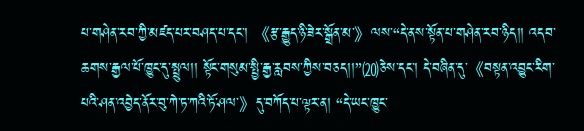པ་གཤེན་རབ་ཀྱི་མཛད་པར་བཤད་པ་དང་། 《རྩ་རྒྱུད་ཉི་ཟེར་སྒྲོན་མ་》ལས་“དེ་ནས་སྟོན་པ་གཤེན་རབ་ཉིད།། འདབ་ཆགས་རྒྱལ་པོ་ཁྱུང་དུ་སྤྲུལ།། སྟོང་གསུམ་སྤྱི་རྒྱ་རླབས་ཀྱིས་བཅད།།”⒇ཅེས་དང་། དེ་བཞིན་དུ་《བསྟན་འབྱུང་རིག་པའི་ཤན་འབྱེད་ནོར་བུ་ཀེ་ཏ་ཀའི་ཏོ་ཤལ་》དུ་བཀོད་པ་ལྟར་ན། “དེ་ཡང་ཁྱུང་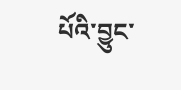པོའི་བྱུང་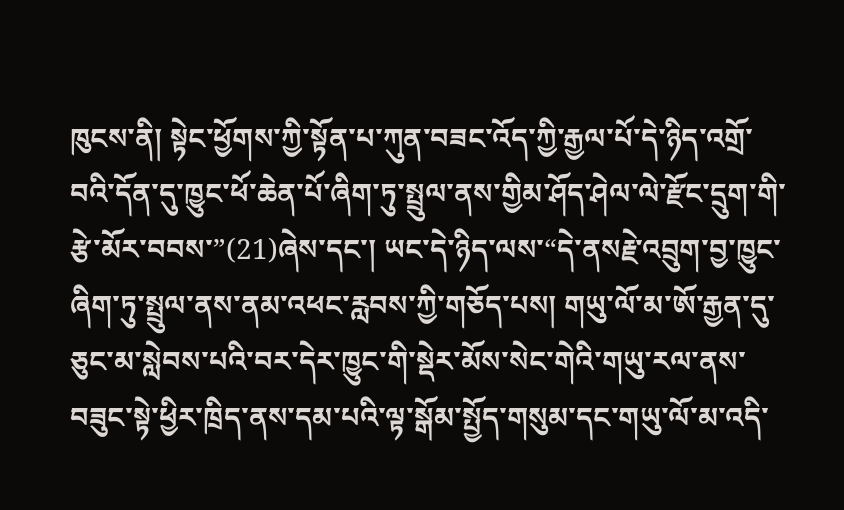ཁུངས་ནི། སྟེང་ཕྱོགས་ཀྱི་སྟོན་པ་ཀུན་བཟང་འོད་ཀྱི་རྒྱལ་པོ་དེ་ཉིད་འགྲོ་བའི་དོན་དུ་ཁྱུང་ཕོ་ཆེན་པོ་ཞིག་ཏུ་སྤྲུལ་ནས་གྱིམ་ཤོད་ཤེལ་ལེ་རྫོང་དྲུག་གི་རྩེ་མོར་བབས་”(21)ཞེས་དང་། ཡང་དེ་ཉིད་ལས་“དེ་ནསརྗེ་འབྲུག་བྱ་ཁྱུང་ཞིག་ཏུ་སྤྲུལ་ནས་ནམ་འཕང་རླབས་ཀྱི་གཅོད་པས། གཡུ་ལོ་མ་ཨོ་རྒྱན་དུ་ཅུང་མ་སླེབས་པའི་བར་དེར་ཁྱུང་གི་སྡེར་མོས་སེང་གེའི་གཡུ་རལ་ནས་བཟུང་སྟེ་ཕྱིར་ཁྲིད་ནས་དམ་པའི་ལྟ་སྒོམ་སྤྱོད་གསུམ་དང་གཡུ་ལོ་མ་འདི་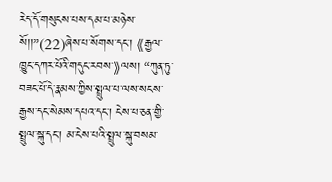རེད་དོ་གསུངས་པས་དམ་པ་མཉེས་སོ།།”(22)ཞེས་པ་སོགས་དང་། 《རྒྱལ་ཁྱུང་དཀར་པོའི་གདུང་རབས་》ལས། “ཀུན་ཏུ་བཟང་པོ་དེ་རྣམས་ཀྱིས་སྤྲུལ་པ་ལས་སངས་རྒྱས་དང་སེམས་དཔའ་དང་། ངེས་པ་ཅན་གྱི་སྤྲུལ་སྐུ་དང་། མ་ངེས་པའི་སྤྲུལ་སྐུ་བསམ་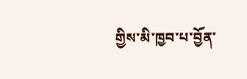གྱིས་མི་ཁྱབ་པ་བྱོན་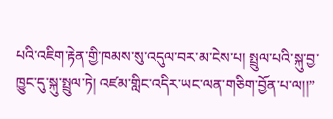པའི་འཇིག་རྟེན་གྱི་ཁམས་སུ་འདུལ་བར་མ་ངེས་པ། སྤྲུལ་པའི་སྐུ་བྱ་ཁྱུང་དུ་སྐུ་སྤྲུལ་ཏེ། འཛམ་གླིང་འདིར་ཡང་ལན་གཅིག་བྱོན་པ་ལ།།”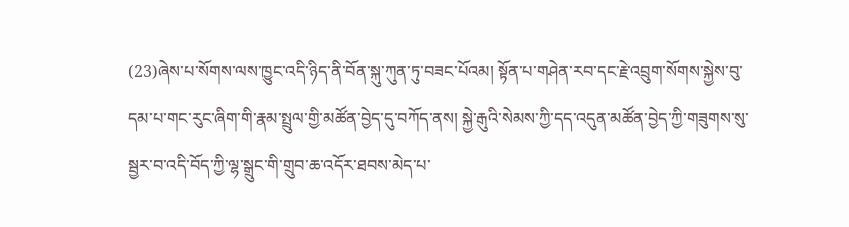(23)ཞེས་པ་སོགས་ལས་ཁྱུང་འདི་ཉིད་ནི་བོན་སྐུ་ཀུན་ཏུ་བཟང་པོའམ། སྟོན་པ་གཤེན་རབ་དང་རྗེ་འབྲུག་སོགས་སྐྱེས་བུ་དམ་པ་གང་རུང་ཞིག་གི་རྣམ་སྤྲུལ་གྱི་མཚོན་བྱེད་དུ་བཀོད་ནས། སྐྱེ་རྒུའི་སེམས་ཀྱི་དད་འདུན་མཚོན་བྱེད་ཀྱི་གཟུགས་སུ་སྦྱར་བ་འདི་བོད་ཀྱི་ལྷ་སྒྲུང་གི་གྲུབ་ཆ་འདོར་ཐབས་མེད་པ་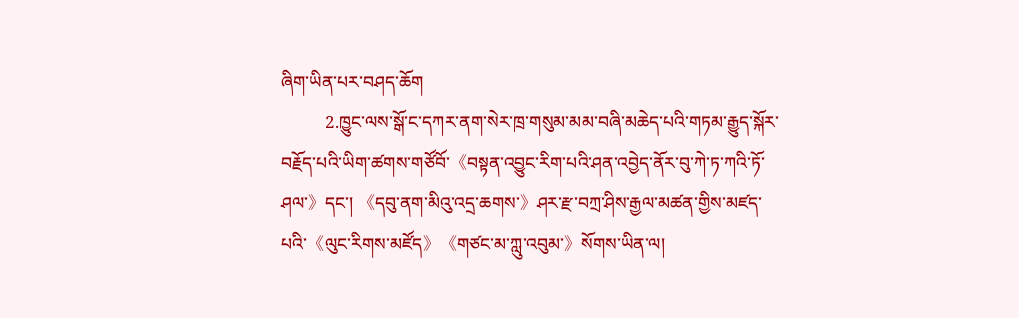ཞིག་ཡིན་པར་བཤད་ཆོག
          2.ཁྱུང་ལས་སྒོ་ང་དཀར་ནག་སེར་ཁྲ་གསུམ་མམ་བཞི་མཆེད་པའི་གཏམ་རྒྱུད་སྐོར་བརྗོད་པའི་ཡིག་ཚགས་གཙོབོ་《བསྟན་འབྱུང་རིག་པའི་ཤན་འབྱེད་ནོར་བུ་ཀེ་ཏ་ཀའི་ཏོ་ཤལ་》དང་། 《དབུ་ནག་མིའུ་འདྲ་ཆགས་》ཤར་རྫ་བཀྲ་ཤིས་རྒྱལ་མཚན་གྱིས་མཛད་པའི་《ལུང་རིགས་མཛོད》《གཙང་མ་ཀླུ་འབུམ་》སོགས་ཡིན་ལ།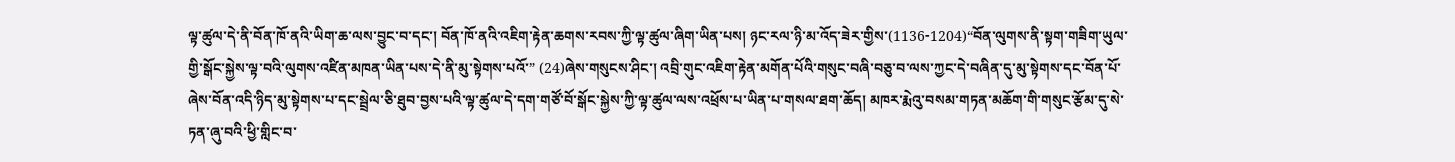ལྟ་ཚུལ་དེ་ནི་བོན་ཁོ་ནའི་ཡིག་ཆ་ལས་བྱུང་བ་དང་། བོན་ཁོ་ནའི་འཇིག་རྟེན་ཆགས་རབས་ཀྱི་ལྟ་ཚུལ་ཞིག་ཡིན་པས། ཉང་རལ་ཉི་མ་འོད་ཟེར་གྱིས་(1136-1204)“བོན་ལུགས་ནི་སྟག་གཟིག་ཡུལ་གྱི་སྒོང་སྐྱེས་ལྟ་བའི་ལུགས་འཛིན་མཁན་ཡིན་པས་དེ་ནི་མུ་སྟེགས་པའོ་” (24)ཞེས་གསུངས་ཤིང་། འབྲི་གུང་འཇིག་རྟེན་མགོན་པོའི་གསུང་བཞི་བཅུ་བ་ལས་ཀྱང་དེ་བཞིན་དུ་མུ་སྟེགས་དང་བོན་པོ་ཞེས་བོན་འདི་ཉིད་མུ་སྟེགས་པ་དང་སྦྲེལ་ཅི་ཐུབ་བྱས་པའི་ལྟ་ཚུལ་དེ་དག་གཙོ་བོ་སྒོང་སྐྱེས་ཀྱི་ལྟ་ཚུལ་ལས་འཕྲོས་པ་ཡིན་པ་གསལ་ཐག་ཆོད། མཁར་རྨེའུ་བསམ་གཏན་མཆོག་གི་གསུང་རྩོམ་དུ་སེ་ཏན་ཞུ་བའི་ཕྱི་གླིང་བ་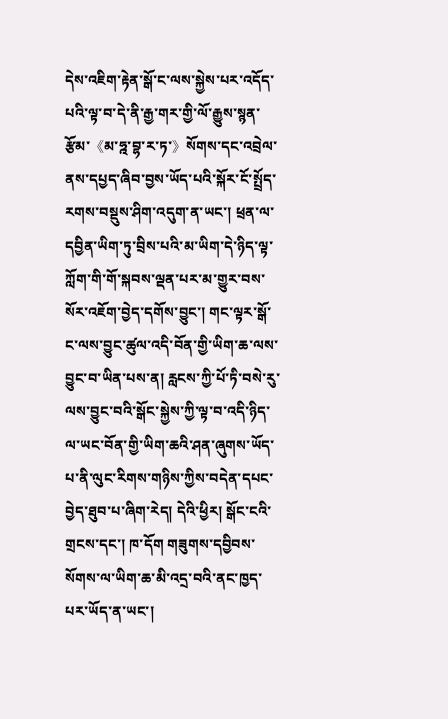དེས་འཇིག་རྟེན་སྒོ་ང་ལས་སྐྱེས་པར་འདོད་པའི་ལྟ་བ་དེ་ནི་རྒྱ་གར་གྱི་ལོ་རྒྱུས་སྙན་རྩོམ་《མ་ཧྰ་བྷ་ར་ཏ་》སོགས་དང་འབྲེལ་ནས་དཔྱད་ཞིབ་བྱས་ཡོད་པའི་སྐོར་ངོ་སྤྲོད་རགས་བསྡུས་ཤིག་འདུག་ན་ཡང་། ཕྲན་ལ་དབྱིན་ཡིག་ཏུ་བྲིས་པའི་མ་ཡིག་དེ་ཉིད་ལྟ་ཀློག་གི་གོ་སྐབས་ལྡན་པར་མ་གྱུར་བས་སོར་འཇོག་བྱེད་དགོས་བྱུང་། གང་ལྟར་སྒོ་ང་ལས་བྱུང་ཚུལ་འདི་བོན་གྱི་ཡིག་ཆ་ལས་བྱུང་བ་ཡིན་པས་ན། རླངས་ཀྱི་པོ་ཏི་བསེ་རུ་ལས་བྱུང་བའི་སྒོང་སྐྱེས་ཀྱི་ལྟ་བ་འདི་ཉིད་ལ་ཡང་བོན་གྱི་ཡིག་ཆའི་ཤན་ཞུགས་ཡོད་པ་ནི་ལུང་རིགས་གཉིས་ཀྱིས་བདེན་དཔང་བྱེད་ཐུབ་པ་ཞིག་རེད། དེའི་ཕྱིར། སྒོང་ངའི་གྲངས་དང་། ཁ་དོག གཟུགས་དབྱིབས་སོགས་ལ་ཡིག་ཆ་མི་འདྲ་བའི་ནང་ཁྱད་པར་ཡོད་ན་ཡང་།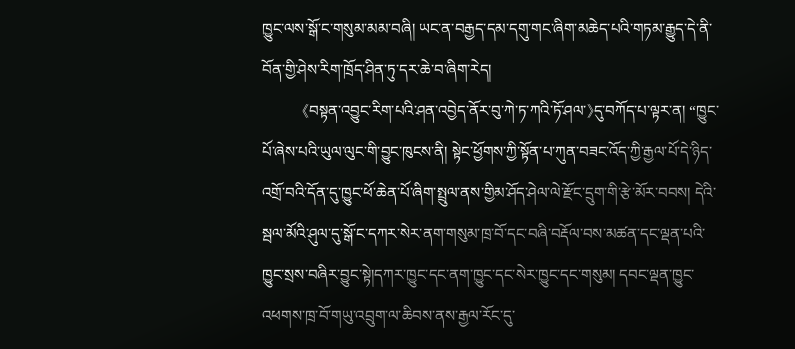ཁྱུང་ལས་སྒོ་ང་གསུམ་མམ་བཞི། ཡང་ན་བརྒྱད་དམ་དགུ་གང་ཞིག་མཆེད་པའི་གཏམ་རྒྱུད་དེ་ནི་བོན་གྱི་ཤེས་རིག་ཁྲོད་ཤིན་ཏུ་དར་ཆེ་བ་ཞིག་རེད།
          《བསྟན་འབྱུང་རིག་པའི་ཤན་འབྱེད་ནོར་བུ་ཀེ་ཏ་ཀའི་ཏོ་ཤལ་》དུ་བཀོད་པ་ལྟར་ན། “ཁྱུང་པོ་ཞེས་པའི་ཡུལ་ལུང་གི་བྱུང་ཁུངས་ནི། སྟེང་ཕྱོགས་ཀྱི་སྟོན་པ་ཀུན་བཟང་འོད་ཀྱི་རྒྱལ་པོ་དེ་ཉིད་འགྲོ་བའི་དོན་དུ་ཁྱུང་ཕོ་ཆེན་པོ་ཞིག་སྤྲུལ་ནས་གྱིམ་ཤོད་ཤེལ་ལེ་རྫོང་དྲུག་གི་རྩེ་མོར་བབས། དེའི་སྦལ་མོའི་ཤུལ་དུ་སྒོ་ང་དཀར་སེར་ནག་གསུམ་ཁྲ་བོ་དང་བཞི་བརྡོལ་བས་མཚན་དང་ལྡན་པའི་ཁྱུང་སྲས་བཞིར་བྱུང་སྟེ།དཀར་ཁྱུང་དང་ནག་ཁྱུང་དང་སེར་ཁྱུང་དང་གསུམ། དབང་ལྡན་ཁྱུང་འཕགས་ཁྲ་བོ་གཡུ་འབྲུག་ལ་ཆིབས་ནས་རྒྱལ་རོང་དུ་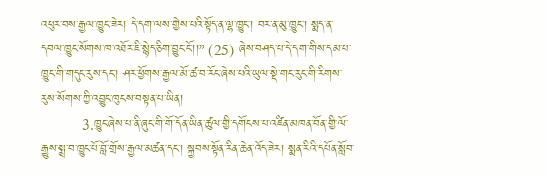འཕུར་བས་རྒྱལ་ཁྱུང་ཟེར། དེ་དག་ལས་གྱེས་པའི་སྟོད་ན་ལྷ་ཁྱུང་། བར་ན་མུ་ཁྱུང་། སྨད་ན་དབལ་ཁྱུང་སོགས་ཁ་འཐོར་ཇི་སྙེད་ཅིག་བྱུང་ངོ་།།” (25) ཞེས་བཤད་པ་དེ་དག་གིས་དམ་པ་ཁྱུང་གི་གདུང་རུས་དང་། ཤར་ཕྱོགས་རྒྱལ་མོ་ཚ་བ་རོང་ཞེས་པའི་ཡུལ་སྡེ་གང་རུང་གི་རིགས་རུས་སོགས་ཀྱི་འབྱུང་ཁུངས་བསྟན་པ་ཡིན།
          3.ཁྱུང་ཞེས་པ་ནི་ཞུང་གི་གོ་དོན་ཡིན་ཚུལ་གྱི་དགོངས་པ་འཛིན་མཁན་བོན་གྱི་ལོ་རྒྱུས་སྨྲ་བ་ཁྱུང་པོ་བློ་གྲོས་རྒྱལ་མཚན་དང་། སྐྱབས་སྟོན་རིན་ཆེན་འོད་ཟེར། སྨན་རིའི་དཔོན་སློབ་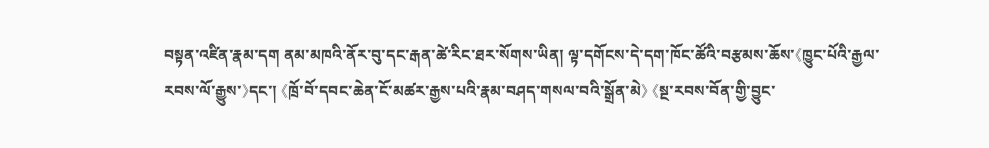བསྟན་འཛིན་རྣམ་དག ནམ་མཁའི་ནོར་བུ་དང་རྒན་ཚེ་རིང་ཐར་སོགས་ཡིན། ལྟ་དགོངས་དེ་དག་ཁོང་ཚོའི་བརྩམས་ཆོས་《ཁྱུང་པོའི་རྒྱལ་རབས་ལོ་རྒྱུས་》དང་། 《ཁྲོ་བོ་དབང་ཆེན་ངོ་མཚར་རྒྱས་པའི་རྣམ་བཤད་གསལ་བའི་སྒྲོན་མེ》 《སྔ་རབས་བོན་གྱི་བྱུང་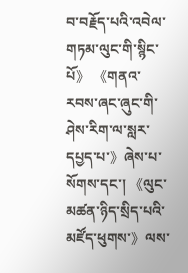བ་བརྗོད་པའི་འབེལ་གཏམ་ལུང་གི་སྙིང་པོ》 《གནའ་རབས་ཞང་ཞུང་གི་ཤེས་རིག་ལ་སླར་དཔྱད་པ་》ཞེས་པ་སོགས་དང་། 《ལུང་མཚན་ཉིད་སྲིད་པའི་མཛོད་ཕུགས་》ལས་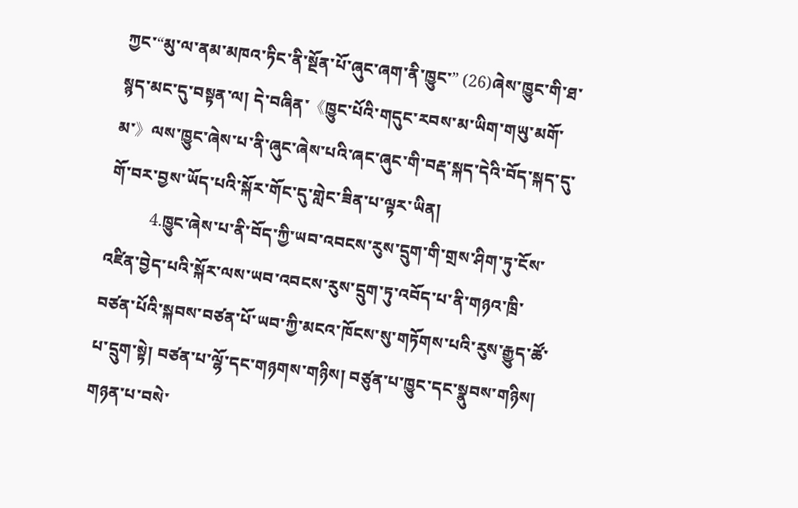ཀྱང་“མུ་ལ་ནམ་མཁའ་ཏིང་ནི་སྔོན་པོ་ཞུང་ཞག་ནི་ཁྱུང་” (26)ཞེས་ཁྱུང་གི་ཐ་སྙད་མང་དུ་བསྟན་ལ། དེ་བཞིན་《ཁྱུང་པོའི་གདུང་རབས་མ་ཡིག་གཡུ་མགོ་མ་》ལས་ཁྱུང་ཞེས་པ་ནི་ཞུང་ཞེས་པའི་ཞང་ཞུང་གི་བརྡ་སྐད་དེའི་བོད་སྐད་དུ་གོ་བར་བྱས་ཡོད་པའི་སྐོར་གོང་དུ་གླེང་ཟིན་པ་ལྟར་ཡིན།
          4.ཁྱུང་ཞེས་པ་ནི་བོད་ཀྱི་ཡབ་འབངས་རུས་དྲུག་གི་གྲས་ཤིག་ཏུ་ངོས་འཛིན་བྱེད་པའི་སྐོར་ལས་ཡབ་འབངས་རུས་དྲུག་ཏུ་འབོད་པ་ནི་གཉའ་ཁྲི་བཙན་པོའི་སྐབས་བཙན་པོ་ཡབ་ཀྱི་མངའ་ཁོངས་སུ་གཏོགས་པའི་རུས་རྒྱུད་ཚོ་པ་དྲུག་སྟེ། བཙན་པ་ལྷོ་དང་གཉགས་གཉིས། བཙུན་པ་ཁྱུང་དང་སྣུབས་གཉིས། གཉན་པ་བསེ་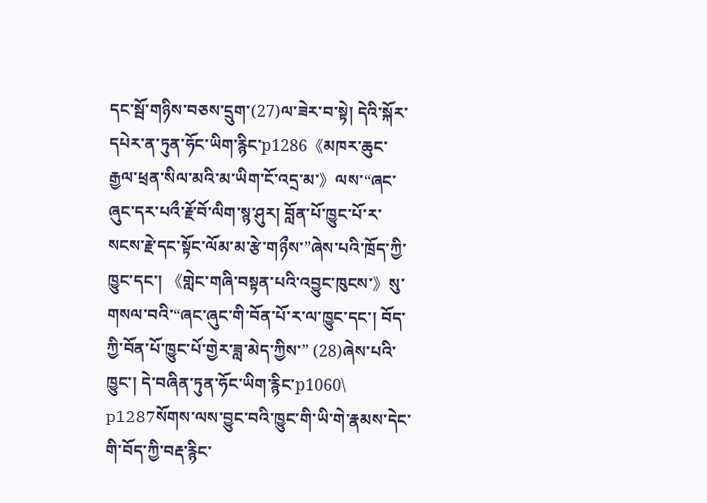དང་སྦོ་གཉིས་བཅས་དྲུག་(27)ལ་ཟེར་བ་སྟེ། དེའི་སྐོར་དཔེར་ན་ཏུན་ཧོང་ཡིག་རྙིང་p1286《མཁར་ཆུང་རྒྱལ་ཕྲན་སིལ་མའི་མ་ཡིག་ངོ་འདྲ་མ་》ལས་“ཞང་ཞུང་དར་པའྀ་རྗོ་བོ་ལིག་སྙ་ཤུར། བློན་པོ་ཁྱུང་པོ་ར་སངས་རྗེ་དང་སྟོང་ལོམ་མ་རྩེ་གཉྀས་”ཞེས་པའི་ཁྲོད་ཀྱི་ཁྱུང་དང་། 《གླེང་གཞི་བསྟན་པའི་འབྱུང་ཁུངས་》སུ་གསལ་བའི་“ཞང་ཞུང་གི་བོན་པོ་ར་ལ་ཁྱུང་དང་། བོད་ཀྱི་བོན་པོ་ཁྱུང་པོ་གྱེར་ཟླ་མེད་ཀྱིས་” (28)ཞེས་པའི་ཁྱུང་། དེ་བཞིན་ཏུན་ཧོང་ཡིག་རྙིང་p1060\ p1287སོགས་ལས་བྱུང་བའི་ཁྱུང་གི་ཡི་གེ་རྣམས་དེང་གི་བོད་ཀྱི་བརྡ་རྙིང་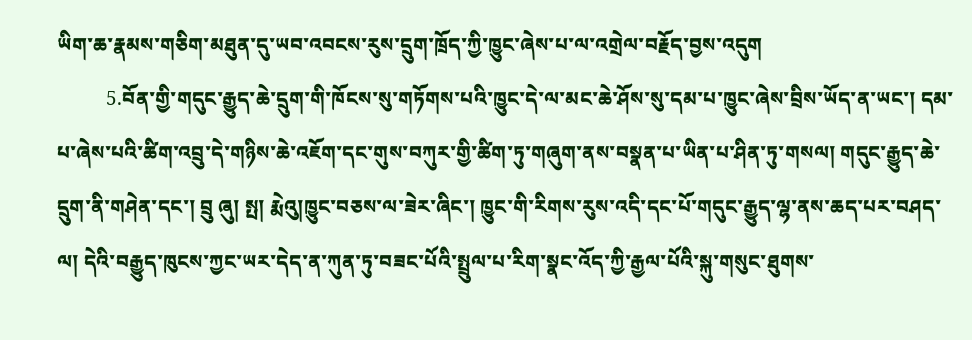ཡིག་ཆ་རྣམས་གཅིག་མཐུན་དུ་ཡབ་འབངས་རུས་དྲུག་ཁྲོད་ཀྱི་ཁྱུང་ཞེས་པ་ལ་འགྲེལ་བརྗོད་བྱས་འདུག
          5.བོན་གྱི་གདུང་རྒྱུད་ཆེ་དྲུག་གི་ཁོངས་སུ་གཏོགས་པའི་ཁྱུང་དེ་ལ་མང་ཆེ་ཤོས་སུ་དམ་པ་ཁྱུང་ཞེས་བྲིས་ཡོད་ན་ཡང་། དམ་པ་ཞེས་པའི་ཚིག་འབྲུ་དེ་གཉིས་ཆེ་འཇོག་དང་གུས་བཀུར་གྱི་ཚིག་ཏུ་གཞུག་ནས་བསྣན་པ་ཡིན་པ་ཤིན་ཏུ་གསལ། གདུང་རྒྱུད་ཆེ་དྲུག་ནི་གཤེན་དང་། བྲུ ཞུ། སྤ། རྨེའུ།ཁྱུང་བཅས་ལ་ཟེར་ཞིང་། ཁྱུང་གི་རིགས་རུས་འདི་དང་པོ་གདུང་རྒྱུད་ལྷ་ནས་ཆད་པར་བཤད་ལ། དེའི་བརྒྱུད་ཁུངས་ཀྱང་ཡར་དེད་ན་ཀུན་ཏུ་བཟང་པོའི་སྤྲུལ་པ་རིག་སྣང་འོད་ཀྱི་རྒྱལ་པོའི་སྐུ་གསུང་ཐུགས་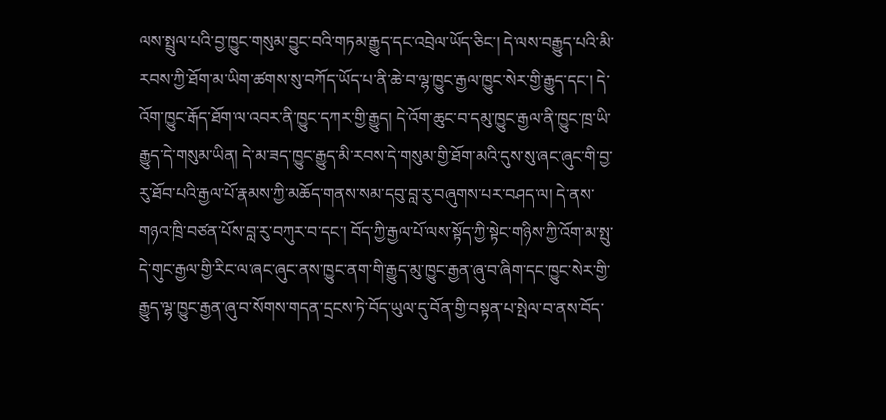ལས་སྤྲུལ་པའི་བྱ་ཁྱུང་གསུམ་བྱུང་བའི་གཏམ་རྒྱུད་དང་འབྲེལ་ཡོད་ཅིང་། དེ་ལས་བརྒྱུད་པའི་མི་རབས་ཀྱི་ཐོག་མ་ཡིག་ཚགས་སུ་བཀོད་ཡོད་པ་ནི་ཆེ་བ་ལྷ་ཁྱུང་རྒྱལ་ཁྱུང་སེར་གྱི་རྒྱུད་དང་། དེ་འོག་ཁྱུང་རྒོད་ཐོག་ལ་འབར་ནི་ཁྱུང་དཀར་གྱི་རྒྱུད། དེ་འོག་ཆུང་བ་དམུ་ཁྱུང་རྒྱལ་ནི་ཁྱུང་ཁྲ་ཡི་རྒྱུད་དེ་གསུམ་ཡིན། དེ་མ་ཟད་ཁྱུང་རྒྱུད་མི་རབས་དེ་གསུམ་གྱི་ཐོག་མའི་དུས་སུ་ཞང་ཞུང་གི་བྱ་རུ་ཐོབ་པའི་རྒྱལ་པོ་རྣམས་ཀྱི་མཆོད་གནས་སམ་དབུ་བླ་རུ་བཞུགས་པར་བཤད་ལ། དེ་ནས་གཉའ་ཁྲི་བཙན་པོས་བླ་རུ་བཀུར་བ་དང་། བོད་ཀྱི་རྒྱལ་པོ་ལས་སྟོད་ཀྱི་སྟེང་གཉིས་ཀྱི་འོག་མ་སྤུ་དེ་གུང་རྒྱལ་གྱི་རིང་ལ་ཞང་ཞུང་ནས་ཁྱུང་ནག་གི་རྒྱུད་མུ་ཁྱུང་རྒྱན་ཞུ་བ་ཞིག་དང་ཁྱུང་སེར་གྱི་རྒྱུད་ལྷ་ཁྱུང་རྒྱན་ཞུ་བ་སོགས་གདན་དྲངས་ཏེ་བོད་ཡུལ་དུ་བོན་གྱི་བསྟན་པ་སྤེལ་བ་ནས་བོད་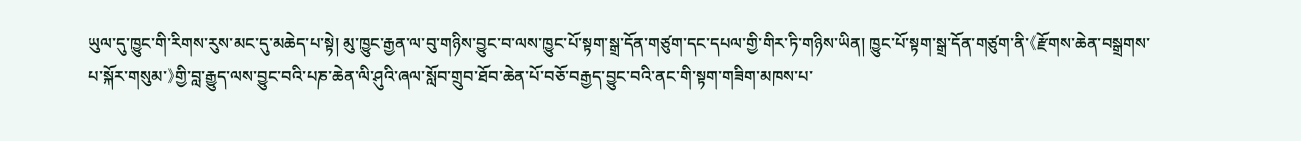ཡུལ་དུ་ཁྱུང་གི་རིགས་རུས་མང་དུ་མཆེད་པ་སྟེ། མུ་ཁྱུང་རྒྱན་ལ་བུ་གཉིས་བྱུང་བ་ལས་ཁྱུང་པོ་སྟག་སྒྲ་དོན་གཙུག་དང་དཔལ་གྱི་གིར་ཏི་གཉིས་ཡིན། ཁྱུང་པོ་སྟག་སྒྲ་དོན་གཙུག་ནི་《རྫོགས་ཆེན་བསྒྲགས་པ་སྐོར་གསུམ་》གྱི་བླ་རྒྱུད་ལས་བྱུང་བའི་པཎ་ཆེན་ལི་ཤུའི་ཞལ་སློབ་གྲུབ་ཐོབ་ཆེན་པོ་བཅོ་བརྒྱད་བྱུང་བའི་ནང་གི་སྟག་གཟིག་མཁས་པ་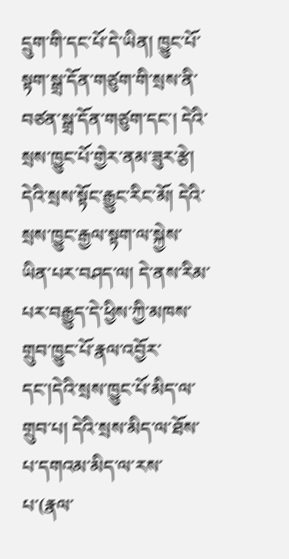དྲུག་གི་དང་པོ་དེ་ཡིན། ཁྱུང་པོ་སྟག་སྒྲ་དོན་གཙུག་གི་སྲས་ནི་བཙན་སྒྲ་དོན་གཙུག་དང་། དེའི་སྲས་ཁྱུང་པོ་གྱེར་ནམ་ཟུར་རྩེ། དེའི་སྲས་སྟོང་རྒྱུང་རིང་མོ། དེའི་སྲས་ཁྱུང་རྒྱལ་སྟག་ལ་སྐྱེས་ཡིན་པར་བཤད་ལ། དེ་ནས་རིམ་པར་བརྒྱུད་དེ་ཕྱིས་ཀྱི་མཁས་གྲུབ་ཁྱུང་པོ་རྣལ་འབྱོར་དང་།དེའི་སྲས་ཁྱུང་པོ་མིད་ལ་གྲུབ་པ། དེའི་སྲས་མིད་ལ་ཐོས་པ་དགའམ་མིད་ལ་རས་པ་(རྣལ་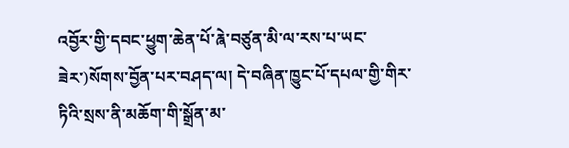འབྱོར་གྱི་དབང་ཕྱུག་ཆེན་པོ་རྮེ་བཙུན་མི་ལ་རས་པ་ཡང་ཟེར་)སོགས་བྱོན་པར་བཤད་ལ། དེ་བཞིན་ཁྱུང་པོ་དཔལ་གྱི་གིར་ཏིའི་སྲས་ནི་མཆོག་གི་སྒྲོན་མ་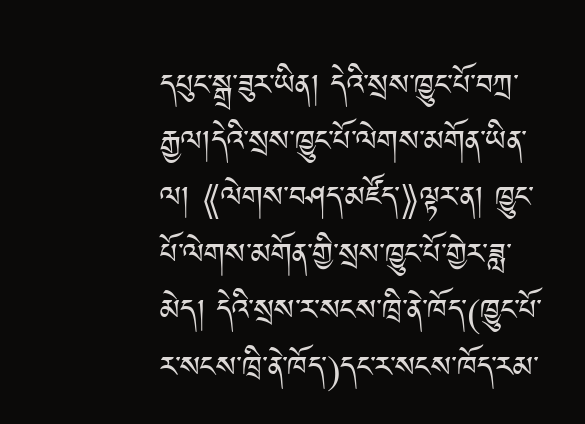དཔུང་སྒྲ་ཟུར་ཡིན། དེའི་སྲས་ཁྱུང་པོ་བཀྲ་རྒྱལ།དེའི་སྲས་ཁྱུང་པོ་ལེགས་མགོན་ཡིན་ལ། 《ལེགས་བཤད་མཛོད་》ལྟར་ན། ཁྱུང་པོ་ལེགས་མགོན་གྱི་སྲས་ཁྱུང་པོ་གྱེར་ཟླ་མེད། དེའི་སྲས་ར་སངས་ཁྲི་ནེ་ཁོད་(ཁྱུང་པོ་ར་སངས་ཁྲི་ནེ་ཁོད་)དང་ར་སངས་ཁོད་རམ་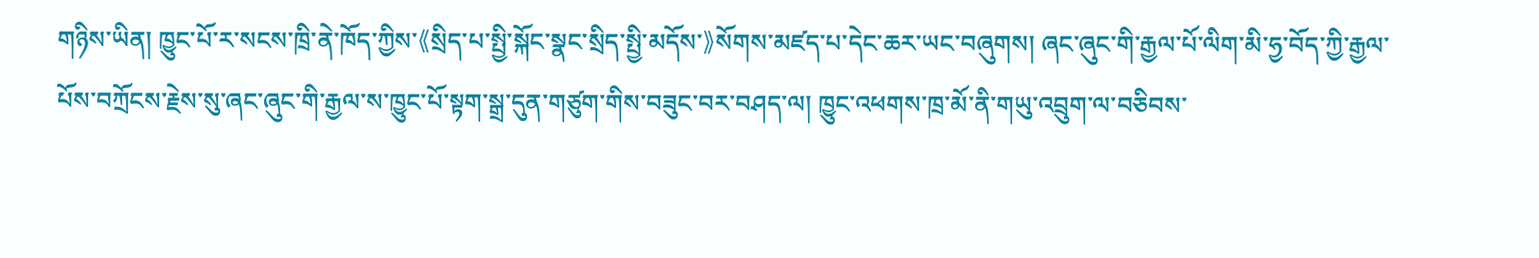གཉིས་ཡིན། ཁྱུང་པོ་ར་སངས་ཁྲི་ནེ་ཁོད་ཀྱིས་《སྲིད་པ་སྤྱི་སྐོང་སྣང་སྲིད་སྤྱི་མདོས་》སོགས་མཛད་པ་དེང་ཆར་ཡང་བཞུགས། ཞང་ཞུང་གི་རྒྱལ་པོ་ལིག་མི་ཧྱ་བོད་ཀྱི་རྒྱལ་པོས་བཀྲོངས་རྗེས་སུ་ཞང་ཞུང་གི་རྒྱལ་ས་ཁྱུང་པོ་སྟག་སྒྲ་དུན་གཙུག་གིས་བཟུང་བར་བཤད་ལ། ཁྱུང་འཕགས་ཁྲ་མོ་ནི་གཡུ་འབྲུག་ལ་བཅིབས་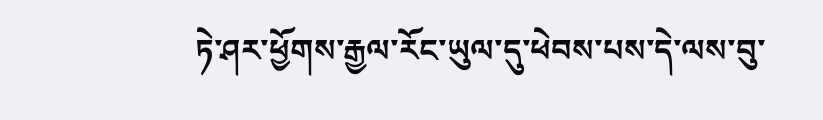ཏེ་ཤར་ཕྱོགས་རྒྱལ་རོང་ཡུལ་དུ་ཕེབས་པས་དེ་ལས་བུ་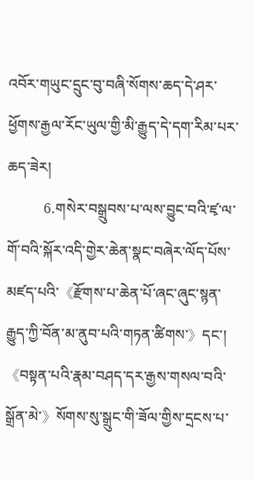འབོར་གཡུང་དྲུང་བུ་བཞི་སོགས་ཆད་དེ་ཤར་ཕྱོགས་རྒྱལ་རོང་ཡུལ་གྱི་མི་རྒྱུད་དེ་དག་རིམ་པར་ཆད་ཟེར།
          6.གསེར་བསྒྲུབས་པ་ལས་བྱུང་བའི་ཛྭ་ལ་གོ་བའི་སྐོར་འདི་གྱེར་ཆེན་སྣང་བཞེར་ལོད་པོས་མཛད་པའི་《རྫོགས་པ་ཆེན་པོ་ཞང་ཞུང་སྙན་རྒྱུད་ཀྱི་བོན་མ་ནུབ་པའི་གཏན་ཚིགས་》དང་།《བསྟན་པའི་རྣམ་བཤད་དར་རྒྱས་གསལ་བའི་སྒྲོན་མེ་》སོགས་སུ་སྒྲུང་གི་ཟོལ་གྱིས་དྲངས་པ་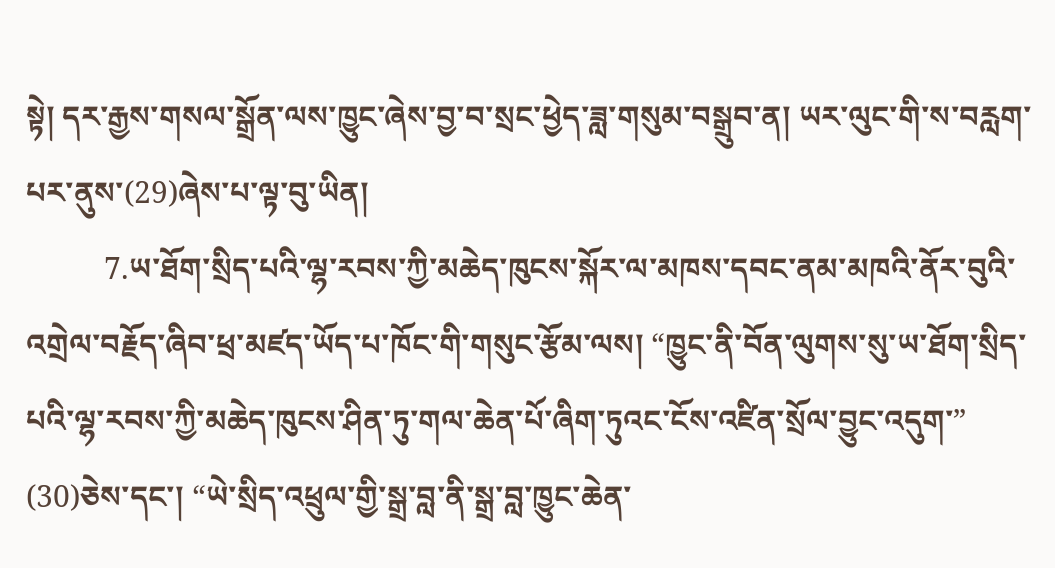སྟེ། དར་རྒྱས་གསལ་སྒྲོན་ལས་ཁྱུང་ཞེས་བྱ་བ་སྲང་ཕྱེད་ཟླ་གསུམ་བསྒྲུབ་ན། ཡར་ལུང་གི་ས་བརླག་པར་ནུས་(29)ཞེས་པ་ལྟ་བུ་ཡིན།
          7.ཡ་ཐོག་སྲིད་པའི་ལྷ་རབས་ཀྱི་མཆེད་ཁུངས་སྐོར་ལ་མཁས་དབང་ནམ་མཁའི་ནོར་བུའི་འགྲེལ་བརྗོད་ཞིབ་ཕྲ་མཛད་ཡོད་པ་ཁོང་གི་གསུང་རྩོམ་ལས། “ཁྱུང་ནི་བོན་ལུགས་སུ་ཡ་ཐོག་སྲིད་པའི་ལྷ་རབས་ཀྱི་མཆེད་ཁུངས་ཤིན་ཏུ་གལ་ཆེན་པོ་ཞིག་ཏུའང་ངོས་འཛིན་སྲོལ་བྱུང་འདུག་” (30)ཅེས་དང་། “ཡེ་སྲིད་འཕྲུལ་གྱི་སྒྲ་བླ་ནི་སྒྲ་བླ་ཁྱུང་ཆེན་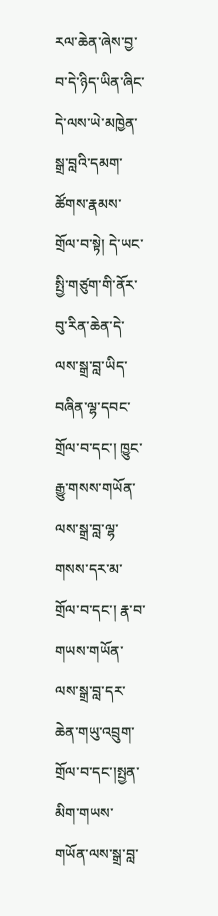རལ་ཆེན་ཞེས་བྱ་བ་དེ་ཉིད་ཡིན་ཞིང་དེ་ལས་ཡེ་མཁྱེན་སྒྲ་བླའི་དམག་ཚོགས་རྣམས་གྲོལ་བ་སྟེ། དེ་ཡང་སྤྱི་གཙུག་གི་ནོར་བུ་རིན་ཆེན་དེ་ལས་སྒྲ་བླ་ཡིད་བཞིན་ལྷ་དབང་གྲོལ་བ་དང་། ཁྱུང་རྒྱུ་གསས་གཡོན་ལས་སྒྲ་བླ་ལྷ་གསས་དར་མ་གྲོལ་བ་དང་། རྣ་བ་གཡས་གཡོན་ལས་སྒྲ་བླ་དར་ཆེན་གཡུ་འབྲུག་གྲོལ་བ་དང་།སྤྱན་མིག་གཡས་གཡོན་ལས་སྒྲ་བླ་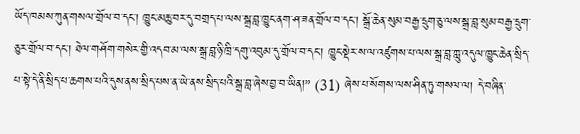ཡོད་ཁམས་ཀུན་གསལ་གྲོལ་བ་དང་། ཁྱུང་མཆུ་བར་དུ་བགྲད་པ་ལས་སྒྲ་བླ་ཁྱུང་ནག་ཤ་ཟན་གྲོལ་བ་དང་། སྒྲོ་ཆེན་སུམ་བརྒྱ་དྲུག་ཅུ་ལས་སྒྲ་བླ་སུམ་བརྒྱ་དྲུག་ཅུར་གྲོལ་བ་དང་། ཐེལ་གཤོག་གསེར་གྱི་འདབ་མ་ལས་སྒྲ་བླ་ཉི་ཁྲི་དགུ་འབུམ་དུ་གྲོལ་བ་དང་། ཁྱུང་སྡེར་ས་ལ་འཛུགས་པ་ལས་སྒྲ་བླ་ཀླུ་འདུལ་ཁྱུང་ཆེན་སྲིད་པ་སྟེ་དེ་ནི་སྲིད་པ་ཆགས་པའི་དུས་ནས་སྲིད་པས་ན་ཡེ་ནས་སྲིད་པའི་སྒྲ་བླ་ཞེས་བྱ་བ་ཡིན།” (31) ཞེས་པ་སོགས་ལས་ཤིན་ཏུ་གསལ་ལ། དེ་བཞིན་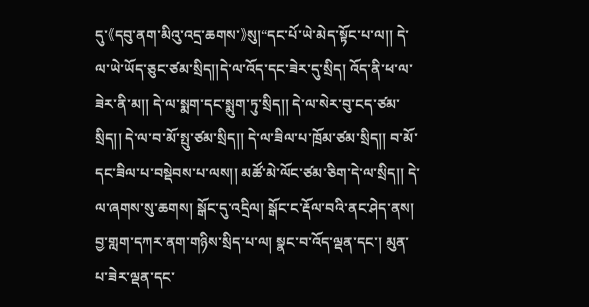དུ་《དབུ་ནག་མིའུ་འདྲ་ཆགས་》སུ།“དང་པོ་ཡེ་མེད་སྟོང་པ་ལ།། དེ་ལ་ཡེ་ཡོད་ཅུང་ཙམ་སྲིད།།དེ་ལ་འོད་དང་ཟེར་དུ་སྲིད། འོད་ནི་ཕ་ལ་ཟེར་ནི་མ།། དེ་ལ་སྨག་དང་སྨུག་ཏུ་སྲིད།། དེ་ལ་སེར་བུ་ངད་ཙམ་སྲིད།། དེ་ལ་བ་མོ་སྤུ་ཙམ་སྲིད།། དེ་ལ་ཟིལ་པ་ཁྲོམ་ཙམ་སྲིད།། བ་མོ་དང་ཟིལ་པ་བསྡེབས་པ་ལས།། མཚོ་མེ་ལོང་ཙམ་ཅིག་དེ་ལ་སྲིད།། དེ་ལ་ཞགས་སུ་ཆགས། སྒོང་དུ་འདྲིལ། སྒོང་ང་རྡོལ་བའི་ནང་ཤེད་ནས། བྱ་གླག་དཀར་ནག་གཉིས་སྲིད་པ་ལ། སྣང་བ་འོད་ལྡན་དང་། མུན་པ་ཟེར་ལྡན་དང་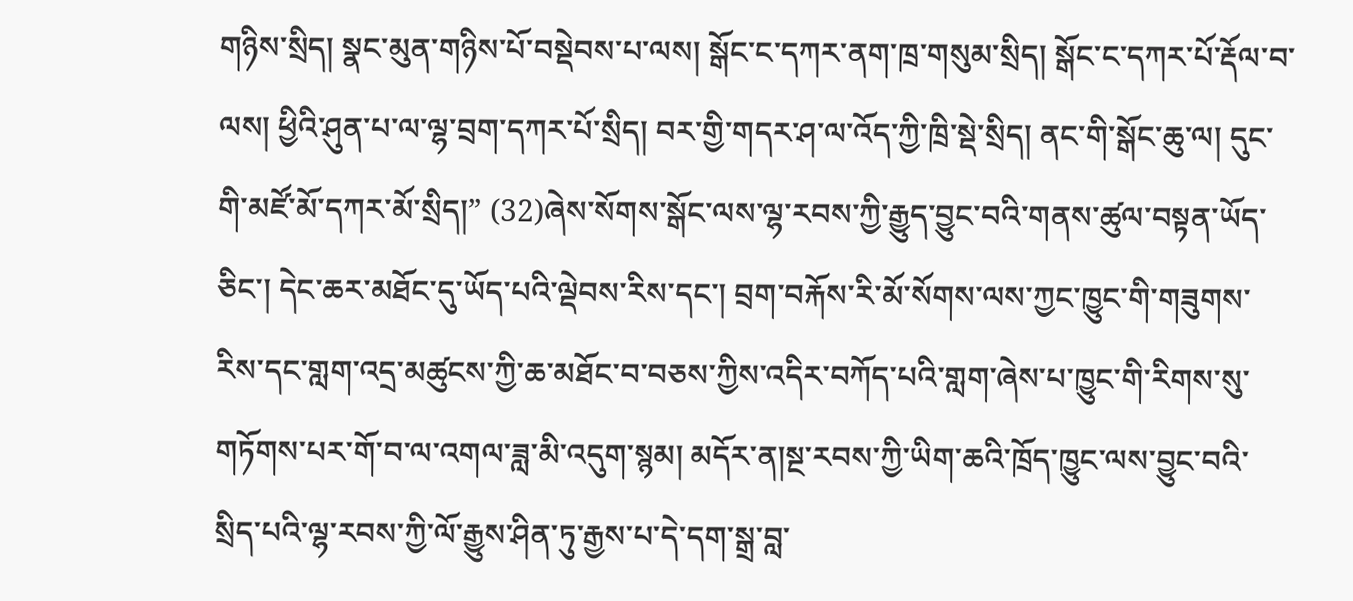གཉིས་སྲིད། སྣང་མུན་གཉིས་པོ་བསྡེབས་པ་ལས། སྒོང་ང་དཀར་ནག་ཁྲ་གསུམ་སྲིད། སྒོང་ང་དཀར་པོ་རྡོལ་བ་ལས། ཕྱིའི་ཤུན་པ་ལ་ལྷ་བྲག་དཀར་པོ་སྲིད། བར་གྱི་གདར་ཤ་ལ་འོད་ཀྱི་ཁྲི་སྡེ་སྲིད། ནང་གི་སྒོང་ཆུ་ལ། དུང་གི་མཛོ་མོ་དཀར་མོ་སྲིད།” (32)ཞེས་སོགས་སྒོང་ལས་ལྷ་རབས་ཀྱི་རྒྱུད་བྱུང་བའི་གནས་ཚུལ་བསྟན་ཡོད་ཅིང་། དེང་ཆར་མཐོང་དུ་ཡོད་པའི་ལྡེབས་རིས་དང་། བྲག་བརྐོས་རི་མོ་སོགས་ལས་ཀྱང་ཁྱུང་གི་གཟུགས་རིས་དང་གླག་འདྲ་མཚུངས་ཀྱི་ཆ་མཐོང་བ་བཅས་ཀྱིས་འདིར་བཀོད་པའི་གླག་ཞེས་པ་ཁྱུང་གི་རིགས་སུ་གཏོགས་པར་གོ་བ་ལ་འགལ་ཟླ་མི་འདུག་སྙམ། མདོར་ན།སྔ་རབས་ཀྱི་ཡིག་ཆའི་ཁྲོད་ཁྱུང་ལས་བྱུང་བའི་སྲིད་པའི་ལྷ་རབས་ཀྱི་ལོ་རྒྱུས་ཤིན་ཏུ་རྒྱས་པ་དེ་དག་སྒྲ་བླ་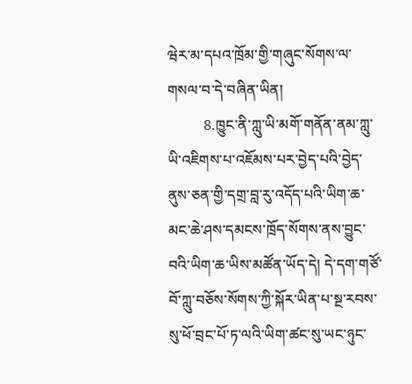ཝེར་མ་དཔའ་ཁྲོམ་གྱི་གཞུང་སོགས་ལ་གསལ་བ་དེ་བཞིན་ཡིན།
          8.ཁྱུང་ནི་ཀླུ་ཡི་མགོ་གནོན་ནམ་ཀླུ་ཡི་འཇིགས་པ་འཇོམས་པར་བྱེད་པའི་བྱེད་ནུས་ཅན་གྱི་དགྲ་བླ་རུ་འདོད་པའི་ཡིག་ཆ་མང་ཆེ་ཤས་དམངས་ཁྲོད་སོགས་ནས་བྱུང་བའི་ཡིག་ཆ་ཡིས་མཚོན་ཡོད་དེ། དེ་དག་གཙོ་བོ་ཀླུ་བཅོས་སོགས་ཀྱི་སྐོར་ཡིན་པ་སྔ་རབས་སུ་ཕོ་བྲང་པོ་ཏ་ལའི་ཡིག་ཚང་སུ་ཡང་ཉུང་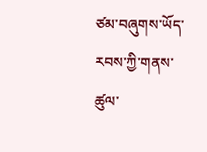ཙམ་བཞུགས་ཡོད་རབས་ཀྱི་གནས་ཚུལ་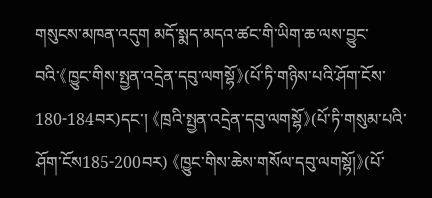གསུངས་མཁན་འདུག མདོ་སྨད་མདའ་ཚང་གི་ཡིག་ཆ་ལས་བྱུང་བའི་《ཁྱུང་གིས་སྤྱན་འདྲེན་དབུ་ལགསྷོ》(པོ་ཏི་གཉིས་པའི་ཤོག་ངོས་180-184བར)དང་། 《ཁྲའི་སྤྱན་འདྲེན་དབུ་ལགསྷོ》(པོ་ཏི་གསུམ་པའི་ཤོག་ངོས185-200བར) 《ཁྱུང་གིས་ཆེས་གསོལ་དབུ་ལགསྷོ།》(པོ་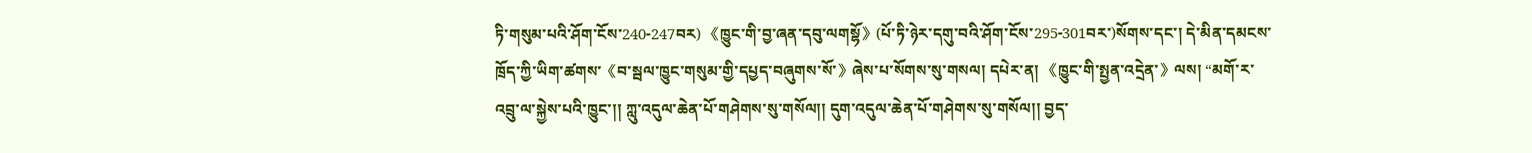ཏི་གསུམ་པའི་ཤོག་ངོས་240-247བར) 《ཁྱུང་གི་བྱ་ཞན་དབུ་ལགསྷོ》(པོ་ཏི་ཉེར་དགུ་བའི་ཤོག་ངོས་295-301བར་)སོགས་དང་། དེ་མིན་དམངས་ཁྲོད་ཀྱི་ཡིག་ཚགས་《བ་སྦལ་ཁྱུང་གསུམ་གྱི་དཔྱད་བཞུགས་སོ་》ཞེས་པ་སོགས་སུ་གསལ། དཔེར་ན། 《ཁྱུང་གི་སྤྱན་འདྲེན་》ལས། “མགོ་ར་འབྲུ་ལ་སྐྱེས་པའི་ཁྱུང་།། ཀླུ་འདུལ་ཆེན་པོ་གཤེགས་སུ་གསོལ།། དུག་འདུལ་ཆེན་པོ་གཤེགས་སུ་གསོལ།། བྱད་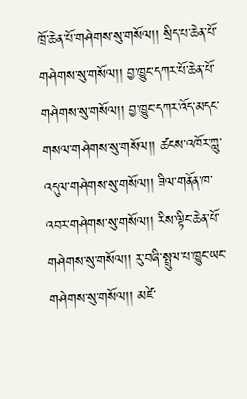ཁྲོ་ཆེན་པོ་གཤེགས་སུ་གསོལ།། སྲིད་པ་ཆེན་པོ་གཤེགས་སུ་གསོལ།། བྱ་ཁྱུང་དཀར་པོ་ཆེན་པོ་གཤེགས་སུ་གསོལ།། བྱ་ཁྱུང་དཀར་འོད་མདང་གསལ་གཤེགས་སུ་གསོལ།། ཚངས་འཁོར་ཀླུ་འདུལ་གཤེགས་སུ་གསོལ།། ཟིལ་གནོན་ཁ་འབར་གཤེགས་སུ་གསོལ།། རིས་ལྟིང་ཆེན་པོ་གཤེགས་སུ་གསོལ།། རུ་བཞི་སྤྲུལ་པ་ཁྱུང་ཡང་གཤེགས་སུ་གསོལ།། མཛེ་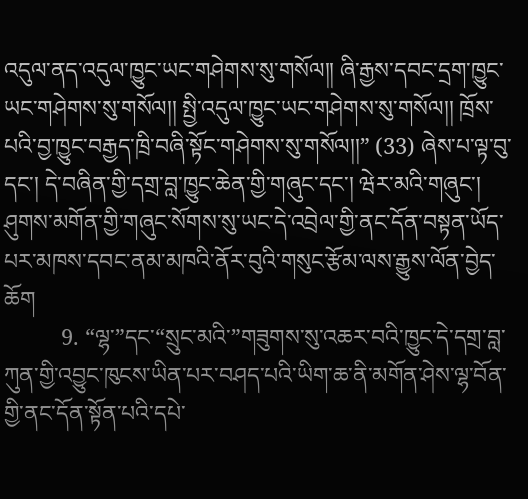འདུལ་ནད་འདུལ་ཁྱུང་ཡང་གཤེགས་སུ་གསོལ།། ཞི་རྒྱས་དབང་དྲག་ཁྱུང་ཡང་གཤེགས་སུ་གསོལ།། སྤྱི་འདུལ་ཁྱུང་ཡང་གཤེགས་སུ་གསོལ།། ཁྲོས་པའི་བྱ་ཁྱུང་བརྒྱད་ཁྲི་བཞི་སྟོང་གཤེགས་སུ་གསོལ།།” (33) ཞེས་པ་ལྟ་བུ་དང་། དེ་བཞིན་གྱི་དགྲ་བླ་ཁྱུང་ཆེན་གྱི་གཞུང་དང་། ཝེར་མའི་གཞུང་། ཤུགས་མགོན་གྱི་གཞུང་སོགས་སུ་ཡང་དེ་འབྲེལ་གྱི་ནང་དོན་བསྟན་ཡོད་པར་མཁས་དབང་ནམ་མཁའི་ནོར་བུའི་གསུང་རྩོམ་ལས་རྒྱུས་ལོན་བྱེད་ཆོག
          9. “ལྷ་”དང་“སྲུང་མའི་”གཟུགས་སུ་འཆར་བའི་ཁྱུང་དེ་དགྲ་བླ་ཀུན་གྱི་འབྱུང་ཁུངས་ཡིན་པར་བཤད་པའི་ཡིག་ཆ་ནི་མགོན་ཤེས་ལྷ་བོན་གྱི་ནང་དོན་སྟོན་པའི་དཔེ་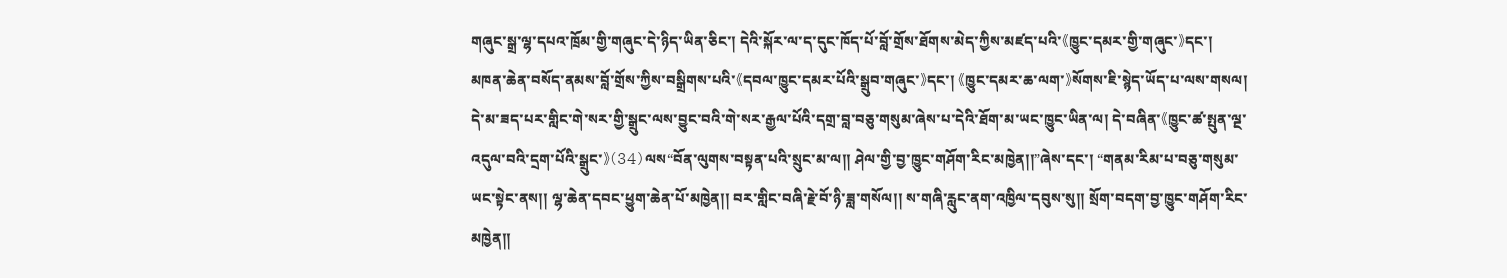གཞུང་སྒྲ་ལྷ་དཔའ་ཁྲོམ་གྱི་གཞུང་དེ་ཉིད་ཡིན་ཅིང་། དེའི་སྐོར་ལ་ད་དུང་ཁོད་པོ་བློ་གྲོས་ཐོགས་མེད་ཀྱིས་མཛད་པའི་《ཁྱུང་དམར་གྱི་གཞུང་》དང་། མཁན་ཆེན་བསོད་ནམས་བློ་གྲོས་ཀྱིས་བསྒྲིགས་པའི་《དབལ་ཁྱུང་དམར་པོའི་སྒྲུབ་གཞུང་》དང་། 《ཁྱུང་དམར་ཆ་ལག་》སོགས་ཇི་སྙེད་ཡོད་པ་ལས་གསལ། དེ་མ་ཟད་པར་གླིང་གེ་སར་གྱི་སྒྲུང་ལས་བྱུང་བའི་གེ་སར་རྒྱལ་པོའི་དགྲ་བླ་བཅུ་གསུམ་ཞེས་པ་དེའི་ཐོག་མ་ཡང་ཁྱུང་ཡིན་ལ། དེ་བཞིན་《ཁྱུང་ཚ་སྤུན་ལྔ་འདུལ་བའི་དྲག་པོའི་སྒྲུང་》(34)ལས“བོན་ལུགས་བསྟན་པའི་སྲུང་མ་ལ།། ཤེལ་གྱི་བྱ་ཁྱུང་གཤོག་རིང་མཁྱེན།།”ཞེས་དང་། “གནམ་རིམ་པ་བཅུ་གསུམ་ཡང་སྟེང་ནས།། ལྷ་ཆེན་དབང་ཕྱུག་ཆེན་པོ་མཁྱེན།། བར་གླིང་བཞི་རྗེ་བོ་ཉི་ཟླ་གསོལ།། ས་གཞི་རླུང་ནག་འཁྱིལ་དབུས་སུ།། སྲོག་བདག་བྱ་ཁྱུང་གཤོག་རིང་མཁྱེན།།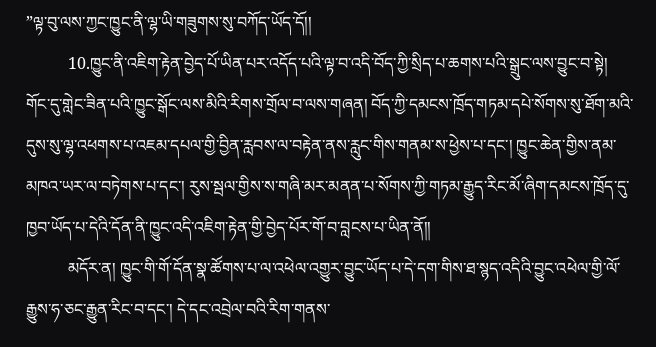”ལྟ་བུ་ལས་ཀྱང་ཁྱུང་ནི་ལྷ་ཡི་གཟུགས་སུ་བཀོད་ཡོད་དོ།།
          10.ཁྱུང་ནི་འཇིག་རྟེན་བྱེད་པོ་ཡིན་པར་འདོད་པའི་ལྟ་བ་འདི་བོད་ཀྱི་སྲིད་པ་ཆགས་པའི་སྒྲུང་ལས་བྱུང་བ་སྟེ། གོང་དུ་གླེང་ཟིན་པའི་ཁྱུང་སྒོང་ལས་མིའི་རིགས་གྲོལ་བ་ལས་གཞན། བོད་ཀྱི་དམངས་ཁྲོད་གཏམ་དཔེ་སོགས་སུ་ཐོག་མའི་དུས་སུ་ལྷ་འཕགས་པ་འཇམ་དཔལ་གྱི་བྱིན་རླབས་ལ་བརྟེན་ནས་རླུང་གིས་གནམ་ས་ཕྱེས་པ་དང་། ཁྱུང་ཆེན་གྱིས་ནམ་མཁའ་ཡར་ལ་བཏེགས་པ་དང་། རུས་སྦལ་གྱིས་ས་གཞི་མར་མནན་པ་སོགས་ཀྱི་གཏམ་རྒྱུད་རིང་མོ་ཞིག་དམངས་ཁྲོད་དུ་ཁྱབ་ཡོད་པ་དེའི་དོན་ནི་ཁྱུང་འདི་འཇིག་རྟེན་གྱི་བྱེད་པོར་གོ་བ་བླངས་པ་ཡིན་ནོ།།
          མདོར་ན། ཁྱུང་གི་གོ་དོན་སྣ་ཚོགས་པ་ལ་འཕེལ་འགྱུར་བྱུང་ཡོད་པ་དེ་དག་གིས་ཐ་སྙད་འདིའི་བྱུང་འཕེལ་གྱི་ལོ་རྒྱུས་ཧ་ཅང་རྒྱུན་རིང་བ་དང་། དེ་དང་འབྲེལ་བའི་རིག་གནས་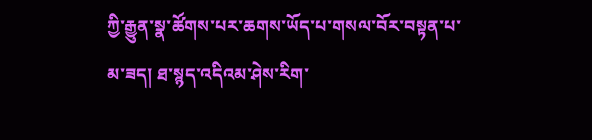ཀྱི་རྒྱུན་སྣ་ཚོགས་པར་ཆགས་ཡོད་པ་གསལ་བོར་བསྟན་པ་མ་ཟད། ཐ་སྙད་འདིའམ་ཤེས་རིག་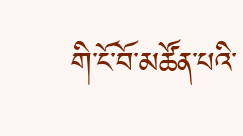གི་ངོ་བོ་མཚོན་པའི་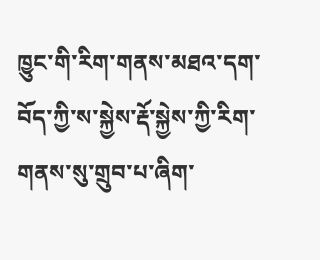ཁྱུང་གི་རིག་གནས་མཐའ་དག་བོད་ཀྱི་ས་སྐྱེས་རྡོ་སྐྱེས་ཀྱི་རིག་གནས་སུ་གྲུབ་པ་ཞིག་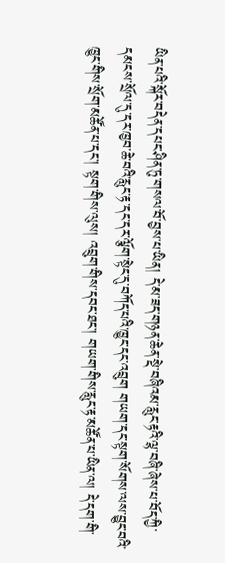ཡིན་པའི་སྐོར་བདེན་དཔང་ཤིན་ཏུ་གསལ་བོ་བྱས་པ་ཡིན། དེ་མ་ཟད་གཉན་ཆེན་སྡེ་བཞིའམ་རླུང་རྟའི་ལྷ་བཞི་ཞེས་པ་བོད་ཀྱི་དམངས་སྲོལ་དུ་དར་ཁྱབ་ཆེ་བའི་རླུང་རྟ་དང་དར་ལྕོག་སྟེང་དུ་བཀོད་པའི་ཁྱུང་དང་འབྲུག གཡག་དང་སྟག་སོགས་ལས་བྱུང་བའི་ཁྱུང་གིས་སྲོག་མཚོན་པ་དང་། སྟག་གིས་ལུས། འབྲུག་གིས་དབང་ཐང་། གཡག་གིས་རླུང་རྟ་མཚོན་པ་ཡིན་ལ། དེ་དག་གི་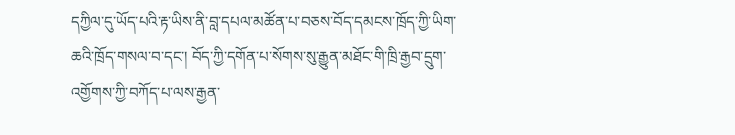དཀྱིལ་དུ་ཡོད་པའི་རྟ་ཡིས་ནི་བླ་དཔལ་མཚོན་པ་བཅས་བོད་དམངས་ཁྲོད་ཀྱི་ཡིག་ཆའི་ཁྲོད་གསལ་བ་དང་། བོད་ཀྱི་དགོན་པ་སོགས་སུ་རྒྱུན་མཐོང་གི་ཁྲི་རྒྱབ་དྲུག་འགྱོགས་ཀྱི་བཀོད་པ་ལས་རྒྱན་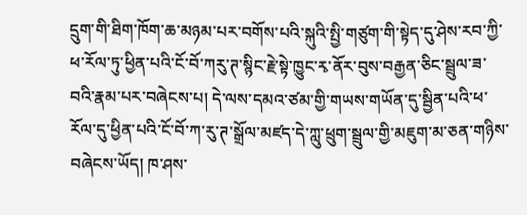དྲུག་གི་ཐིག་ཁོག་ཆ་མཉམ་པར་བགོས་པའི་སྐུའི་སྤྱི་གཙུག་གི་སྟེད་དུ་ཤེས་རབ་ཀྱི་ཕ་རོལ་ཏུ་ཕྱིན་པའི་ངོ་བོ་ཀརུ་ཊ་སྙིང་རྗེ་སྟེ་ཁྱུང་རྭ་ནོར་བུས་བརྒྱན་ཅིང་སྦྲུལ་ཟ་བའི་རྣམ་པར་བཞེངས་པ། དེ་ལས་དམའ་ཙམ་གྱི་གཡས་གཡོན་དུ་སྦྱིན་པའི་ཕ་རོལ་དུ་ཕྱིན་པའི་ངོ་བོ་ཀ་རུ་ཊ་སྒྲོལ་མཛད་དེ་ཀླུ་ཕྲུག་སྦྲུལ་གྱི་མཇུག་མ་ཅན་གཉིས་བཞེངས་ཡོད། ཁ་ཤས་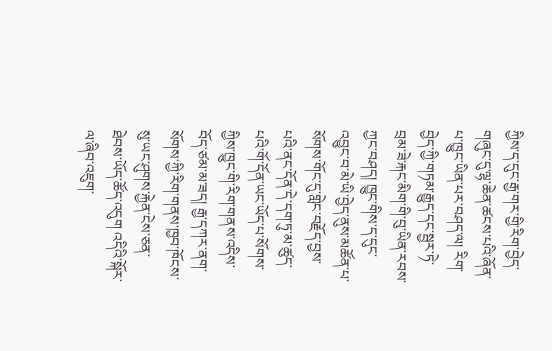ཀྱིས་ད་དུང་རྒྱ་གར་གྱི་རིག་བྱེད་གཞུང་དུ་ལྷ་ཆེན་ཚངས་པའི་ཞོན་པ་ཁྱུང་ཡིན་པར་བཤད་ལ། རིག་བྱེད་ཀྱི་གཏམ་རྒྱུད་དང་སྦྱར་ཏེ་བྲམ་ཟེ་རྐང་མིག་གི་བུ་ཡིན་རབས་ཀྱང་བཤད། ཁྱུང་གིས་ད་དུང་འབྱུང་བ་མེ་ཡི་བྱེད་ནུས་མཚོན་པ་སོགས་གོང་དུ་གླེང་བརྗོད་བྱས་པའི་ནང་དོན་དེ་དག་ཏུ་མ་ཚུད་པའི་གོ་དོན་ཡང་ཡོད་པ་སོགས་ཀྱིས་ཁྱུང་གི་རིག་གནས་འདིས་བོད་ཙམ་མ་ཟད། རྒྱ་དཀར་ནག་སོགས་ཀྱི་རིག་གནས་ཁྱབ་ཁོངས་སུ་ཡང་ཤུགས་རྐྱེན་ངེས་ཅན་ཐེབས་ཡོད་ཚོད་འདུག འདིའི་སྐོར་ལ་ཞིབ་འཇུག་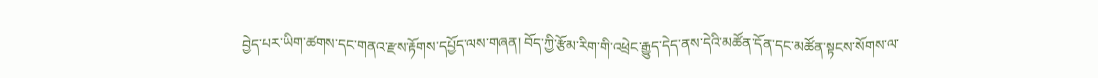བྱེད་པར་ཡིག་ཚགས་དང་གནའ་རྫས་རྟོགས་དཔྱོད་ལས་གཞན། བོད་ཀྱི་རྩོམ་རིག་གི་འཕྲེང་རྒྱུད་དེད་ནས་དེའི་མཚོན་དོན་དང་མཚོན་སྟངས་སོགས་ལ་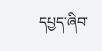དཔྱད་ཞིབ་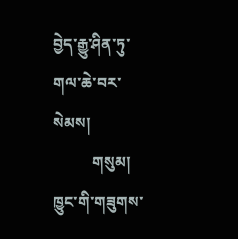བྱེད་རྒྱུ་ཤིན་ཏུ་གལ་ཆེ་བར་སེམས།
          གསུམ། ཁྱུང་གི་གཟུགས་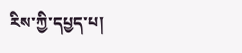རིས་ཀྱི་དཔྱད་པ།